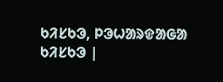ᱠᱤᱥᱠᱳ, ᱞᱳᱦᱟᱨᱫᱟᱜᱟ
ᱠᱤᱥᱠᱳ |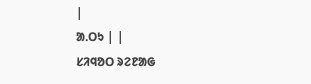|
ᱟᱹᱛᱩ | |
ᱥᱤᱧᱚᱛ ᱨᱮᱱᱟᱜ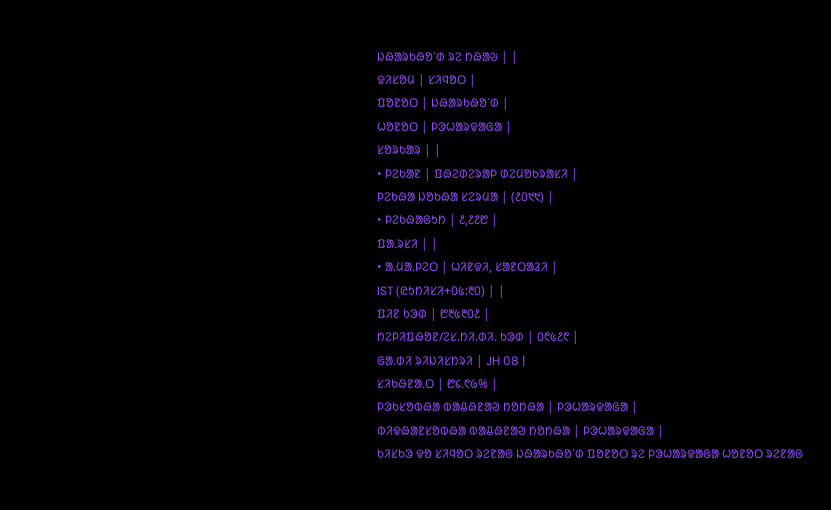ᱡᱷᱟᱨᱠᱷᱚᱸᱰ ᱨᱮ ᱴᱷᱟᱶ | |
ᱫᱤᱥᱚᱢ | ᱥᱤᱧᱚᱛ |
ᱯᱚᱱᱚᱛ | ᱡᱷᱟᱨᱠᱷᱚᱸᱰ |
ᱦᱚᱱᱚᱛ | ᱞᱳᱦᱟᱨᱫᱟᱜᱟ |
ᱥᱚᱨᱠᱟᱨ | |
• ᱞᱮᱠᱟᱱ | ᱯᱷᱮᱰᱮᱨᱟᱞ ᱰᱮᱢᱚᱠᱨᱟᱥᱤ |
ᱞᱮᱠᱷᱟ ᱡᱚᱠᱷᱟ ᱥᱮᱨᱢᱟ | (᱒᱐᱑᱑) |
• ᱞᱮᱠᱷᱟᱜᱩᱴ | ᱒,᱒᱗᱘ |
ᱯᱟᱹᱨᱥᱤ | |
• ᱟᱹᱢᱟᱹᱞᱮᱛ | ᱦᱤᱱᱫᱤ, ᱥᱟᱱᱛᱟᱲᱤ |
IST (ᱭᱩᱴᱤᱥᱤ+᱐᱕:᱓᱐) | |
ᱯᱤᱱ ᱠᱳᱰ | ᱘᱓᱕᱓᱐᱒ |
ᱴᱮᱞᱤᱯᱷᱚᱱ/ᱮᱥ.ᱴᱤ.ᱰᱤ. ᱠᱳᱰ | ᱐᱖᱕᱒᱖ |
ᱜᱟᱹᱰᱤ ᱨᱤᱡᱤᱥᱴᱨᱤ | JH 08 |
ᱥᱤᱠᱷᱱᱟᱹᱛ | ᱘᱔.᱖᱙% |
ᱞᱳᱠᱥᱚᱵᱷᱟ ᱵᱟᱪᱷᱱᱟᱣ ᱴᱚᱴᱷᱟ | ᱞᱳᱦᱟᱨᱫᱟᱜᱟ |
ᱵᱤᱫᱷᱟᱱᱥᱚᱵᱷᱟ ᱵᱟᱪᱷᱱᱟᱣ ᱴᱚᱴᱷᱟ | ᱞᱳᱦᱟᱨᱫᱟᱜᱟ |
ᱠᱤᱥᱠᱳ ᱫᱚ ᱥᱤᱧᱚᱛ ᱨᱮᱱᱟᱜ ᱡᱷᱟᱨᱠᱷᱚᱸᱰ ᱯᱚᱱᱚᱛ ᱨᱮ ᱞᱳᱦᱟᱨᱫᱟᱜᱟ ᱦᱚᱱᱚᱛ ᱨᱮᱱᱟᱜ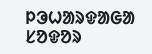ᱞᱳᱦᱟᱨᱫᱟᱜᱟ ᱥᱚᱫᱚᱨ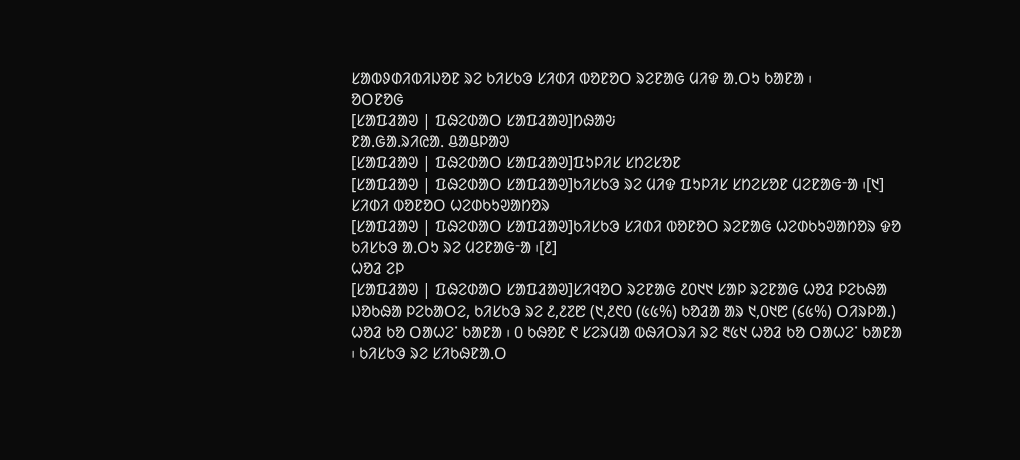ᱥᱟᱵᱽᱰᱤᱵᱤᱡᱚᱱ ᱨᱮ ᱠᱤᱥᱠᱳ ᱥᱤᱰᱤ ᱵᱚᱱᱚᱛ ᱨᱮᱱᱟᱜ ᱢᱤᱫ ᱟᱹᱛᱩ ᱠᱟᱱᱟ ᱾
ᱚᱛᱱᱚᱜ
[ᱥᱟᱯᱲᱟᱣ | ᱯᱷᱮᱰᱟᱛ ᱥᱟᱯᱲᱟᱣ]ᱴᱷᱟᱶ
ᱱᱟᱹᱜᱟᱹᱨᱤᱭᱟᱹ ᱪᱟᱪᱞᱟᱣ
[ᱥᱟᱯᱲᱟᱣ | ᱯᱷᱮᱰᱟᱛ ᱥᱟᱯᱲᱟᱣ]ᱯᱩᱞᱤᱥ ᱥᱴᱮᱥᱚᱱ
[ᱥᱟᱯᱲᱟᱣ | ᱯᱷᱮᱰᱟᱛ ᱥᱟᱯᱲᱟᱣ]ᱠᱤᱥᱠᱳ ᱨᱮ ᱢᱤᱫ ᱯᱩᱞᱤᱥ ᱥᱴᱮᱥᱚᱱ ᱢᱮᱱᱟᱜᱼᱟ ᱾[᱑]
ᱥᱤᱰᱤ ᱵᱚᱱᱚᱛ ᱦᱮᱰᱠᱩᱣᱟᱴᱚᱨ
[ᱥᱟᱯᱲᱟᱣ | ᱯᱷᱮᱰᱟᱛ ᱥᱟᱯᱲᱟᱣ]ᱠᱤᱥᱠᱳ ᱥᱤᱰᱤ ᱵᱚᱱᱚᱛ ᱨᱮᱱᱟᱜ ᱦᱮᱰᱠᱩᱣᱟᱴᱚᱨ ᱫᱚ ᱠᱤᱥᱠᱳ ᱟᱹᱛᱩ ᱨᱮ ᱢᱮᱱᱟᱜᱼᱟ ᱾[᱒]
ᱦᱚᱲ ᱮᱞ
[ᱥᱟᱯᱲᱟᱣ | ᱯᱷᱮᱰᱟᱛ ᱥᱟᱯᱲᱟᱣ]ᱥᱤᱧᱚᱛ ᱨᱮᱱᱟᱜ ᱒᱐᱑᱑ ᱥᱟᱞ ᱨᱮᱱᱟᱜ ᱦᱚᱲ ᱞᱮᱠᱷᱟ ᱡᱚᱠᱷᱟ ᱞᱮᱠᱟᱛᱮ, ᱠᱤᱥᱠᱳ ᱨᱮ ᱒,᱒᱗᱘ (᱑,᱒᱖᱐ (᱕᱕%) ᱠᱚᱲᱟ ᱟᱨ ᱑,᱐᱑᱘ (᱔᱕%) ᱛᱤᱨᱞᱟᱹ) ᱦᱚᱲ ᱠᱚ ᱛᱟᱦᱮᱸ ᱠᱟᱱᱟ ᱾ ᱐ ᱠᱷᱚᱱ ᱖ ᱥᱮᱨᱢᱟ ᱵᱷᱤᱛᱨᱤ ᱨᱮ ᱓᱕᱑ ᱦᱚᱲ ᱠᱚ ᱛᱟᱦᱮᱸ ᱠᱟᱱᱟ ᱾ ᱠᱤᱥᱠᱳ ᱨᱮ ᱥᱤᱠᱷᱱᱟᱹᱛ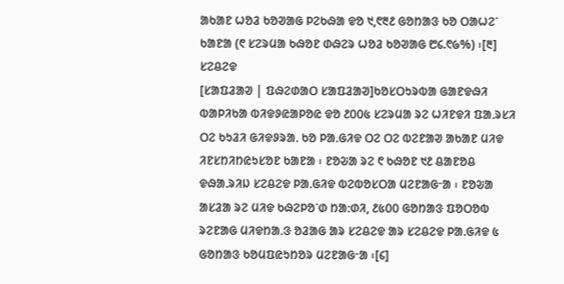ᱟᱠᱟᱱ ᱦᱚᱲ ᱠᱚᱣᱟᱜ ᱞᱮᱠᱷᱟ ᱫᱚ ᱑,᱖᱓᱒ ᱜᱚᱴᱟᱝ ᱠᱚ ᱛᱟᱦᱮᱸ ᱠᱟᱱᱟ (᱖ ᱥᱮᱨᱢᱟ ᱠᱷᱚᱱ ᱰᱷᱮᱨ ᱦᱚᱲ ᱠᱚᱣᱟᱜ ᱘᱔.᱖᱙%) ᱾[᱓]
ᱥᱮᱪᱮᱫ
[ᱥᱟᱯᱲᱟᱣ | ᱯᱷᱮᱰᱟᱛ ᱥᱟᱯᱲᱟᱣ]ᱠᱚᱥᱛᱩᱨᱵᱟ ᱜᱟᱱᱫᱷᱤ ᱵᱟᱞᱤᱠᱟ ᱵᱤᱫᱽᱭᱟᱞᱚᱭ ᱫᱚ ᱒᱐᱐᱕ ᱥᱮᱨᱢᱟ ᱨᱮ ᱦᱤᱱᱫᱤ ᱯᱟᱹᱨᱥᱤ ᱛᱮ ᱠᱩᱲᱤ ᱜᱤᱫᱽᱨᱟᱹ ᱠᱚ ᱞᱟᱹᱜᱤᱫ ᱛᱮ ᱛᱮ ᱵᱮᱱᱟᱣ ᱟᱠᱟᱱ ᱢᱤᱫ ᱤᱱᱥᱴᱤᱴᱭᱩᱥᱚᱱ ᱠᱟᱱᱟ ᱾ ᱱᱚᱶᱟ ᱨᱮ ᱖ ᱠᱷᱚᱱ ᱑᱒ ᱪᱟᱱᱚᱪ ᱫᱷᱟᱹᱨᱤᱡ ᱥᱮᱪᱮᱫ ᱞᱟᱹᱜᱤᱫ ᱵᱮᱵᱚᱥᱛᱟ ᱢᱮᱱᱟᱜᱼᱟ ᱾ ᱱᱚᱶᱟ ᱟᱥᱲᱟ ᱨᱮ ᱢᱤᱫ ᱠᱷᱮᱞᱚᱸᱰ ᱴᱟᱺᱰᱤ, ᱒᱕᱐᱐ ᱜᱚᱴᱟᱝ ᱯᱚᱛᱚᱵ ᱨᱮᱱᱟᱜ ᱢᱤᱫᱴᱟᱹᱝ ᱚᱲᱟᱜ ᱟᱨ ᱥᱮᱪᱮᱫ ᱟᱨ ᱥᱮᱪᱮᱫ ᱞᱟᱹᱜᱤᱫ ᱕ ᱜᱚᱴᱟᱝ ᱠᱚᱢᱯᱭᱩᱴᱚᱨ ᱢᱮᱱᱟᱜᱼᱟ ᱾[᱔]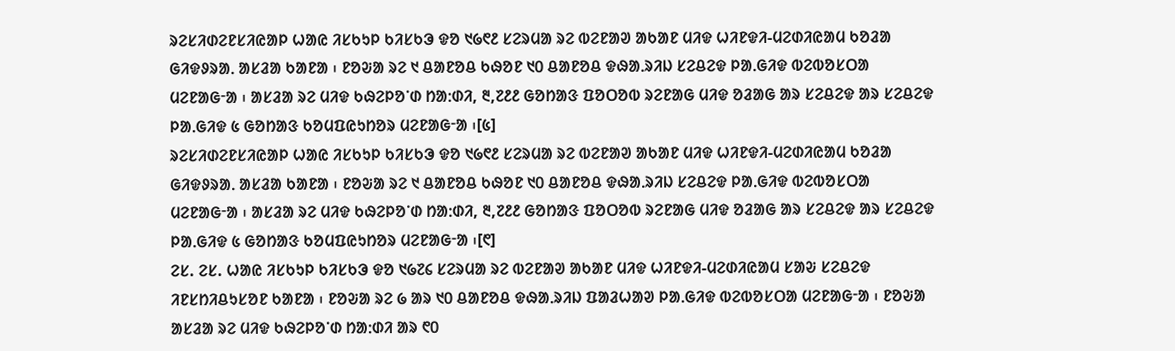ᱨᱮᱥᱤᱰᱮᱱᱥᱤᱭᱟᱞ ᱦᱟᱭ ᱤᱥᱠᱩᱞ ᱠᱤᱥᱠᱳ ᱫᱚ ᱑᱙᱖᱒ ᱥᱮᱨᱢᱟ ᱨᱮ ᱵᱮᱱᱟᱣ ᱟᱠᱟᱱ ᱢᱤᱫ ᱦᱤᱱᱫᱤ-ᱢᱮᱰᱤᱭᱟᱢ ᱠᱚᱲᱟ ᱜᱤᱫᱽᱨᱟᱹ ᱟᱥᱲᱟ ᱠᱟᱱᱟ ᱾ ᱱᱚᱶᱟ ᱨᱮ ᱑ ᱪᱟᱱᱚᱪ ᱠᱷᱚᱱ ᱑᱐ ᱪᱟᱱᱚᱪ ᱫᱷᱟᱹᱨᱤᱡ ᱥᱮᱪᱮᱫ ᱞᱟᱹᱜᱤᱫ ᱵᱮᱵᱚᱥᱛᱟ ᱢᱮᱱᱟᱜᱼᱟ ᱾ ᱟᱥᱲᱟ ᱨᱮ ᱢᱤᱫ ᱠᱷᱮᱞᱚᱸᱰ ᱴᱟᱺᱰᱤ, ᱓,᱗᱒᱒ ᱜᱚᱴᱟᱝ ᱯᱚᱛᱚᱵ ᱨᱮᱱᱟᱜ ᱢᱤᱫ ᱚᱲᱟᱜ ᱟᱨ ᱥᱮᱪᱮᱫ ᱟᱨ ᱥᱮᱪᱮᱫ ᱞᱟᱹᱜᱤᱫ ᱕ ᱜᱚᱴᱟᱝ ᱠᱚᱢᱯᱭᱩᱴᱚᱨ ᱢᱮᱱᱟᱜᱼᱟ ᱾[᱕]
ᱨᱮᱥᱤᱰᱮᱱᱥᱤᱭᱟᱞ ᱦᱟᱭ ᱤᱥᱠᱩᱞ ᱠᱤᱥᱠᱳ ᱫᱚ ᱑᱙᱖᱒ ᱥᱮᱨᱢᱟ ᱨᱮ ᱵᱮᱱᱟᱣ ᱟᱠᱟᱱ ᱢᱤᱫ ᱦᱤᱱᱫᱤ-ᱢᱮᱰᱤᱭᱟᱢ ᱠᱚᱲᱟ ᱜᱤᱫᱽᱨᱟᱹ ᱟᱥᱲᱟ ᱠᱟᱱᱟ ᱾ ᱱᱚᱶᱟ ᱨᱮ ᱑ ᱪᱟᱱᱚᱪ ᱠᱷᱚᱱ ᱑᱐ ᱪᱟᱱᱚᱪ ᱫᱷᱟᱹᱨᱤᱡ ᱥᱮᱪᱮᱫ ᱞᱟᱹᱜᱤᱫ ᱵᱮᱵᱚᱥᱛᱟ ᱢᱮᱱᱟᱜᱼᱟ ᱾ ᱟᱥᱲᱟ ᱨᱮ ᱢᱤᱫ ᱠᱷᱮᱞᱚᱸᱰ ᱴᱟᱺᱰᱤ, ᱓,᱗᱒᱒ ᱜᱚᱴᱟᱝ ᱯᱚᱛᱚᱵ ᱨᱮᱱᱟᱜ ᱢᱤᱫ ᱚᱲᱟᱜ ᱟᱨ ᱥᱮᱪᱮᱫ ᱟᱨ ᱥᱮᱪᱮᱫ ᱞᱟᱹᱜᱤᱫ ᱕ ᱜᱚᱴᱟᱝ ᱠᱚᱢᱯᱭᱩᱴᱚᱨ ᱢᱮᱱᱟᱜᱼᱟ ᱾[᱖]
ᱮᱥ. ᱮᱥ. ᱦᱟᱭ ᱤᱥᱠᱩᱞ ᱠᱤᱥᱠᱳ ᱫᱚ ᱑᱙᱗᱔ ᱥᱮᱨᱢᱟ ᱨᱮ ᱵᱮᱱᱟᱣ ᱟᱠᱟᱱ ᱢᱤᱫ ᱦᱤᱱᱫᱤ-ᱢᱮᱰᱤᱭᱟᱢ ᱥᱟᱶ ᱥᱮᱪᱮᱫ ᱤᱱᱥᱴᱤᱪᱩᱥᱚᱱ ᱠᱟᱱᱟ ᱾ ᱱᱚᱶᱟ ᱨᱮ ᱙ ᱟᱨ ᱑᱐ ᱪᱟᱱᱚᱪ ᱫᱷᱟᱹᱨᱤᱡ ᱯᱟᱲᱦᱟᱣ ᱞᱟᱹᱜᱤᱫ ᱵᱮᱵᱚᱥᱛᱟ ᱢᱮᱱᱟᱜᱼᱟ ᱾ ᱱᱚᱶᱟ ᱟᱥᱲᱟ ᱨᱮ ᱢᱤᱫ ᱠᱷᱮᱞᱚᱸᱰ ᱴᱟᱺᱰᱤ ᱟᱨ ᱖᱐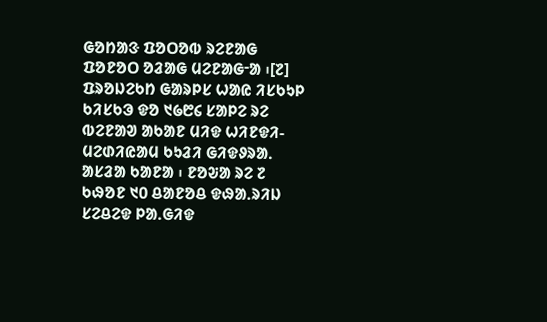ᱜᱚᱴᱟᱝ ᱯᱚᱛᱚᱵ ᱨᱮᱱᱟᱜ ᱯᱚᱱᱚᱛ ᱚᱲᱟᱜ ᱢᱮᱱᱟᱜᱼᱟ ᱾[᱗]
ᱯᱨᱚᱡᱮᱠᱴ ᱜᱟᱨᱞᱥ ᱦᱟᱭ ᱤᱥᱠᱩᱞ ᱠᱤᱥᱠᱳ ᱫᱚ ᱑᱙᱘᱔ ᱥᱟᱞᱮ ᱨᱮ ᱵᱮᱱᱟᱣ ᱟᱠᱟᱱ ᱢᱤᱫ ᱦᱤᱱᱫᱤ-ᱢᱮᱰᱤᱭᱟᱢ ᱠᱩᱲᱤ ᱜᱤᱫᱽᱨᱟᱹ ᱟᱥᱲᱟ ᱠᱟᱱᱟ ᱾ ᱱᱚᱶᱟ ᱨᱮ ᱗ ᱠᱷᱚᱱ ᱑᱐ ᱪᱟᱱᱚᱪ ᱫᱷᱟᱹᱨᱤᱡ ᱥᱮᱪᱮᱫ ᱞᱟᱹᱜᱤᱫ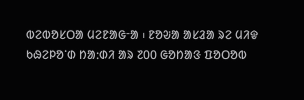ᱵᱮᱵᱚᱥᱛᱟ ᱢᱮᱱᱟᱜᱼᱟ ᱾ ᱱᱚᱶᱟ ᱟᱥᱲᱟ ᱨᱮ ᱢᱤᱫ ᱠᱷᱮᱞᱚᱸᱰ ᱴᱟᱺᱰᱤ ᱟᱨ ᱗᱐᱐ ᱜᱚᱴᱟᱝ ᱯᱚᱛᱚᱵ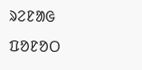ᱨᱮᱱᱟᱜ ᱯᱚᱱᱚᱛ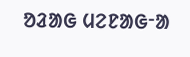ᱚᱲᱟᱜ ᱢᱮᱱᱟᱜᱼᱟ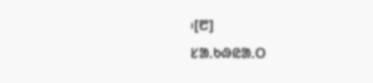᱾[᱘]
ᱥᱟᱹᱠᱷᱭᱟᱹᱛ